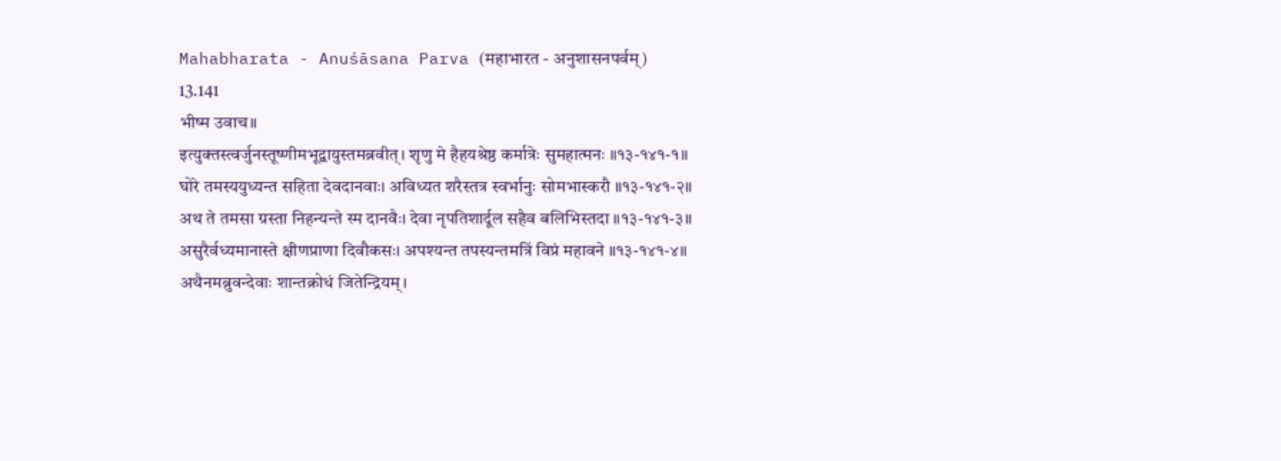Mahabharata - Anuśāsana Parva (महाभारत - अनुशासनपर्वम्)
13.141
भीष्म उवाच॥
इत्युक्तस्त्वर्जुनस्तूष्णीमभूद्वायुस्तमब्रवीत्। शृणु मे हैहयश्रेष्ठ कर्मात्रेः सुमहात्मनः ॥१३-१४१-१॥
घोरे तमस्ययुध्यन्त सहिता देवदानवाः। अविध्यत शरैस्तत्र स्वर्भानुः सोमभास्करौ ॥१३-१४१-२॥
अथ ते तमसा ग्रस्ता निहन्यन्ते स्म दानवैः। देवा नृपतिशार्दूल सहैव बलिभिस्तदा ॥१३-१४१-३॥
असुरैर्वध्यमानास्ते क्षीणप्राणा दिवौकसः। अपश्यन्त तपस्यन्तमत्रिं विप्रं महावने ॥१३-१४१-४॥
अथैनमब्रुवन्देवाः शान्तक्रोधं जितेन्द्रियम्।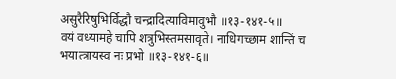असुरैरिषुभिर्विद्धौ चन्द्रादित्याविमावुभौ ॥१३-१४१-५॥
वयं वध्यामहे चापि शत्रुभिस्तमसावृते। नाधिगच्छाम शान्तिं च भयात्त्रायस्व नः प्रभो ॥१३-१४१-६॥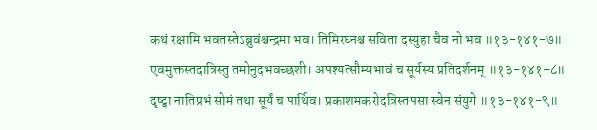कथं रक्षामि भवतस्तेऽब्रुवंश्चन्द्रमा भव। तिमिरघ्नश्च सविता दस्युहा चैव नो भव ॥१३-१४१-७॥
एवमुक्तस्तदात्रिस्तु तमोनुदभवच्छशी। अपश्यत्सौम्यभावं च सूर्यस्य प्रतिदर्शनम् ॥१३-१४१-८॥
दृष्ट्वा नातिप्रभं सोमं तथा सूर्यं च पार्थिव। प्रकाशमकरोदत्रिस्तपसा स्वेन संयुगे ॥१३-१४१-९॥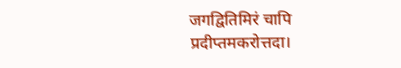जगद्वितिमिरं चापि प्रदीप्तमकरोत्तदा।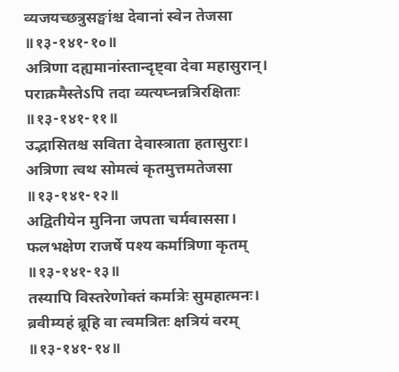व्यजयच्छत्रुसङ्घांश्च देवानां स्वेन तेजसा ॥१३-१४१-१०॥
अत्रिणा दह्यमानांस्तान्दृष्ट्वा देवा महासुरान्। पराक्रमैस्तेऽपि तदा व्यत्यघ्नन्नत्रिरक्षिताः ॥१३-१४१-११॥
उद्भासितश्च सविता देवास्त्राता हतासुराः। अत्रिणा त्वथ सोमत्वं कृतमुत्तमतेजसा ॥१३-१४१-१२॥
अद्वितीयेन मुनिना जपता चर्मवाससा। फलभक्षेण राजर्षे पश्य कर्मात्रिणा कृतम् ॥१३-१४१-१३॥
तस्यापि विस्तरेणोक्तं कर्मात्रेः सुमहात्मनः। ब्रवीम्यहं ब्रूहि वा त्वमत्रितः क्षत्रियं वरम् ॥१३-१४१-१४॥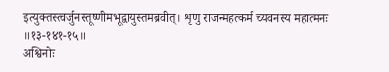इत्युक्तस्त्वर्जुनस्तूष्णीमभूद्वायुस्तमब्रवीत्। शृणु राजन्महत्कर्म च्यवनस्य महात्मनः ॥१३-१४१-१५॥
अश्विनोः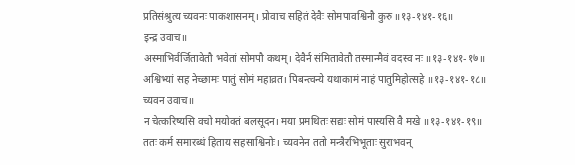प्रतिसंश्रुत्य च्यवनः पाकशासनम्। प्रोवाच सहितं देवैः सोमपावश्विनौ कुरु ॥१३-१४१-१६॥
इन्द्र उवाच॥
अस्माभिर्वर्जितावेतौ भवेतां सोमपौ कथम्। देवैर्न संमितावेतौ तस्मान्मैवं वदस्व नः ॥१३-१४१-१७॥
अश्विभ्यां सह नेच्छामः पातुं सोमं महाव्रत। पिबन्त्वन्ये यथाकामं नाहं पातुमिहोत्सहे ॥१३-१४१-१८॥
च्यवन उवाच॥
न चेत्करिष्यसि वचो मयोक्तं बलसूदन। मया प्रमथितः सद्यः सोमं पास्यसि वै मखे ॥१३-१४१-१९॥
ततः कर्म समारब्धं हिताय सहसाश्विनोः। च्यवनेन ततो मन्त्रैरभिभूताः सुराभवन्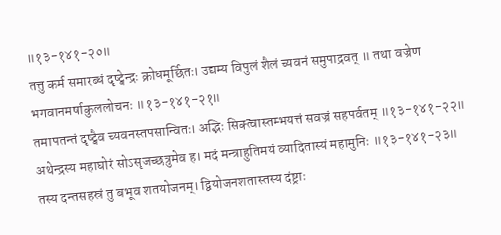॥१३-१४१-२०॥
तत्तु कर्म समारब्धं दृष्ट्वेन्द्रः क्रोधमूर्छितः। उद्यम्य विपुलं शैलं च्यवनं समुपाद्रवत् ॥ तथा वज्रेण भगवानमर्षाकुललोचनः ॥१३-१४१-२१॥
तमापतन्तं दृष्ट्वैव च्यवनस्तपसान्वितः। अद्भिः सिक्त्वास्तम्भयत्तं सवज्रं सहपर्वतम् ॥१३-१४१-२२॥
अथेन्द्रस्य महाघोरं सोऽसृजच्छत्रुमेव ह। मदं मन्त्राहुतिमयं व्यादितास्यं महामुनिः ॥१३-१४१-२३॥
तस्य दन्तसहस्रं तु बभूव शतयोजनम्। द्वियोजनशतास्तस्य दंष्ट्राः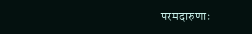परमदारुणाः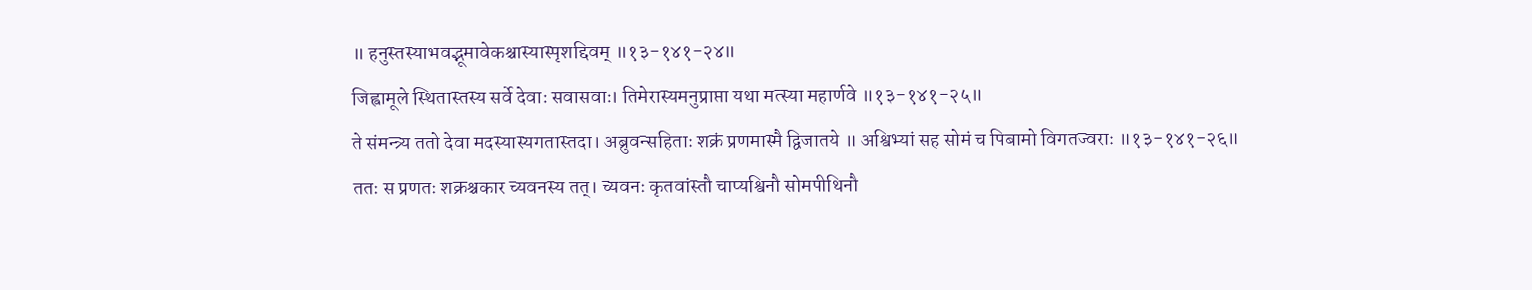॥ हनुस्तस्याभवद्भूमावेकश्चास्यास्पृशद्दिवम् ॥१३-१४१-२४॥
जिह्वामूले स्थितास्तस्य सर्वे देवाः सवासवाः। तिमेरास्यमनुप्राप्ता यथा मत्स्या महार्णवे ॥१३-१४१-२५॥
ते संमन्त्र्य ततो देवा मदस्यास्यगतास्तदा। अब्रुवन्सहिताः शक्रं प्रणमास्मै द्विजातये ॥ अश्विभ्यां सह सोमं च पिबामो विगतज्वराः ॥१३-१४१-२६॥
ततः स प्रणतः शक्रश्चकार च्यवनस्य तत्। च्यवनः कृतवांस्तौ चाप्यश्विनौ सोमपीथिनौ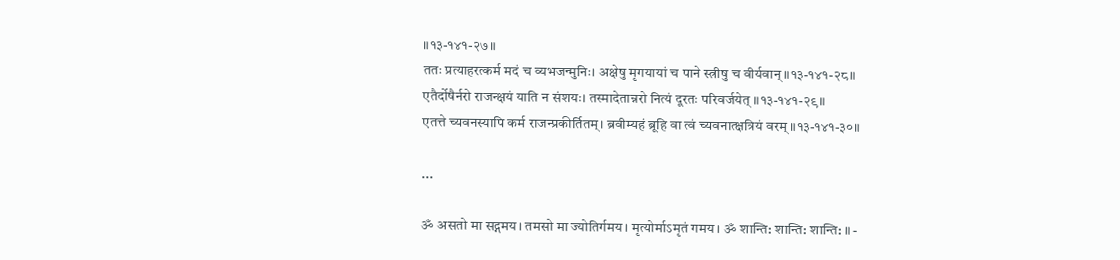॥१३-१४१-२७॥
ततः प्रत्याहरत्कर्म मदं च व्यभजन्मुनिः। अक्षेषु मृगयायां च पाने स्त्रीषु च वीर्यवान् ॥१३-१४१-२८॥
एतैर्दोषैर्नरो राजन्क्षयं याति न संशयः। तस्मादेतान्नरो नित्यं दूरतः परिवर्जयेत् ॥१३-१४१-२९॥
एतत्ते च्यवनस्यापि कर्म राजन्प्रकीर्तितम्। ब्रवीम्यहं ब्रूहि वा त्वं च्यवनात्क्षत्रियं वरम् ॥१३-१४१-३०॥

...

ॐ असतो मा सद्गमय। तमसो मा ज्योतिर्गमय। मृत्योर्माऽमृतं गमय। ॐ शान्ति: शान्ति: शान्ति: ॥ -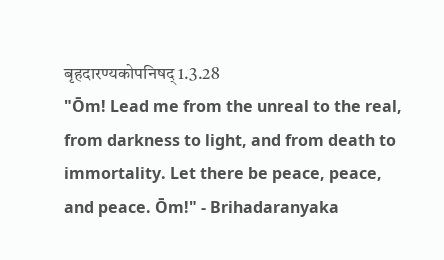बृहदारण्यकोपनिषद् 1.3.28
"Ōm! Lead me from the unreal to the real, from darkness to light, and from death to immortality. Let there be peace, peace, and peace. Ōm!" - Brihadaranyaka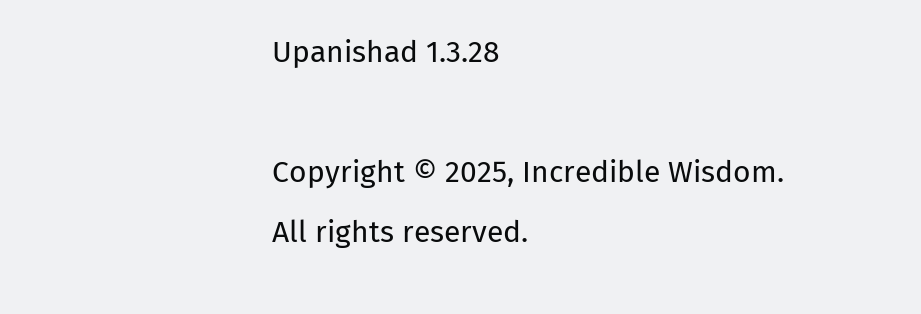Upanishad 1.3.28

Copyright © 2025, Incredible Wisdom.
All rights reserved.